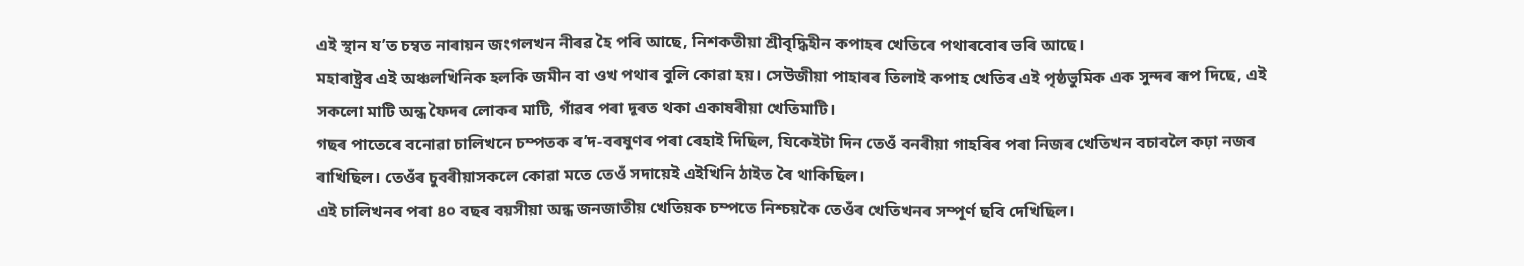এই স্থান য’ত চম্বত নাৰায়ন জংগলখন নীৰৱ হৈ পৰি আছে, নিশকতীয়া শ্ৰীবৃদ্ধিহীন কপাহৰ খেতিৰে পথাৰবোৰ ভৰি আছে।
মহাৰাষ্ট্ৰৰ এই অঞ্চলখিনিক হলকি জমীন বা ওখ পথাৰ বুলি কোৱা হয়। সেউজীয়া পাহাৰৰ তিলাই কপাহ খেতিৰ এই পৃষ্ঠভুমিক এক সুন্দৰ ৰূপ দিছে, এই সকলো মাটি অন্ধ ফৈদৰ লোকৰ মাটি, গাঁৱৰ পৰা দূৰত থকা একাষৰীয়া খেতিমাটি।
গছৰ পাতেৰে বনোৱা চালিখনে চম্পতক ৰ’দ-বৰষুণৰ পৰা ৰেহাই দিছিল, যিকেইটা দিন তেওঁ বনৰীয়া গাহৰিৰ পৰা নিজৰ খেতিখন বচাবলৈ কঢ়া নজৰ ৰাখিছিল। তেওঁৰ চুবৰীয়াসকলে কোৱা মতে তেওঁ সদায়েই এইখিনি ঠাইত ৰৈ থাকিছিল।
এই চালিখনৰ পৰা ৪০ বছৰ বয়সীয়া অন্ধ জনজাতীয় খেতিয়ক চম্পতে নিশ্চয়কৈ তেওঁৰ খেতিখনৰ সম্পূৰ্ণ ছবি দেখিছিল।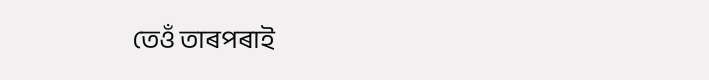তেওঁ তাৰপৰাই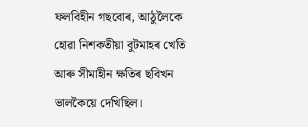ফলবিহীন গছবোৰ, আঠুলৈকে হোৱা নিশকতীয়া বুটমাহৰ খেতি আৰু সীমাহীন ক্ষতিৰ ছবিখন ভালকৈয়ে দেখিছিল।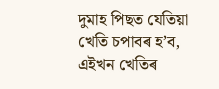দুমাহ পিছত যেতিয়া খেতি চপাবৰ হ’ব, এইখন খেতিৰ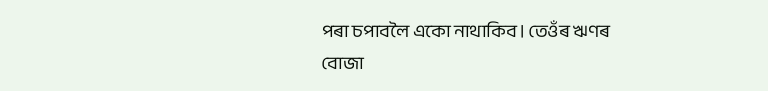পৰা চপাবলৈ একো নাথাকিব। তেওঁৰ ঋণৰ বোজা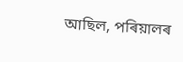আছিল, পৰিয়ালৰ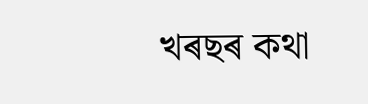খৰছৰ কথা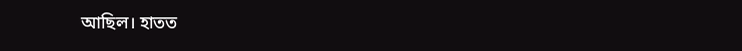আছিল। হাতত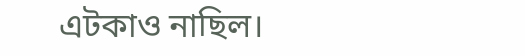এটকাও নাছিল।